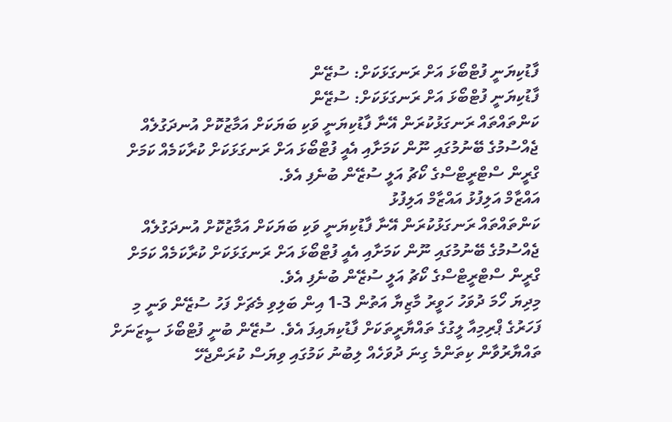ފާޑުކިޔަނީ ފުޓްބޯޅަ އަށް ރަނގަޅަކަށް: ސުޒޭން
ފާޑުކިޔަނީ ފުޓްބޯޅަ އަށް ރަނގަޅަކަށް: ސުޒޭން
ކަންތައްތައް ރަނގަޅުކުރަން އޭނާ ފާޑުކިޔަނީ ވަކި ބަޔަކަށް އަމާޒުކޮށް އުނދަގުލެއް ޖެއްސުމުގެ ބޭނުމުގައި ނޫން ކަމަށާއި އެއީ ފުޓްބޯޅަ އަށް ރަނގަޅަކަށް ކުރާކަމެއް ކަމަށް ގްރީން ސްޓްރީޓްސްގެ ކޯޗު އަލީ ސުޒޭން ބުނެފި އެވެ.
އައްޒާމް އަލިފުޅު އައްޒާމް އަލިފުޅު
ކަންތައްތައް ރަނގަޅުކުރަން އޭނާ ފާޑުކިޔަނީ ވަކި ބަޔަކަށް އަމާޒުކޮށް އުނދަގުލެއް ޖެއްސުމުގެ ބޭނުމުގައި ނޫން ކަމަށާއި އެއީ ފުޓްބޯޅަ އަށް ރަނގަޅަކަށް ކުރާކަމެއް ކަމަށް ގްރީން ސްޓްރީޓްސްގެ ކޯޗު އަލީ ސުޒޭން ބުނެފި އެވެ.
މިދިޔަ ހޯމަ ދުވަހު ހަވީރު މާޒިޔާ އަތުން 3-1 އިން ބަލިވި މެޗަށް ފަހު ސުޒޭން ވަނީ މި ފަހަރުގެ ޕްރިމިއާ ލީގުގެ ތައްޔާރީތަކަށް ފާޑުކިޔައިފަ އެވެ. ސުޒޭން ބުނީ ފުޓްބޯޅަ ސީޒަނަށް ތައްޔާރުވާން ކިތަންމެ ގިނަ ދުވަހެއް ލިބުނު ކަމުގައި ވިޔަސް ކުރަންޖެހޭ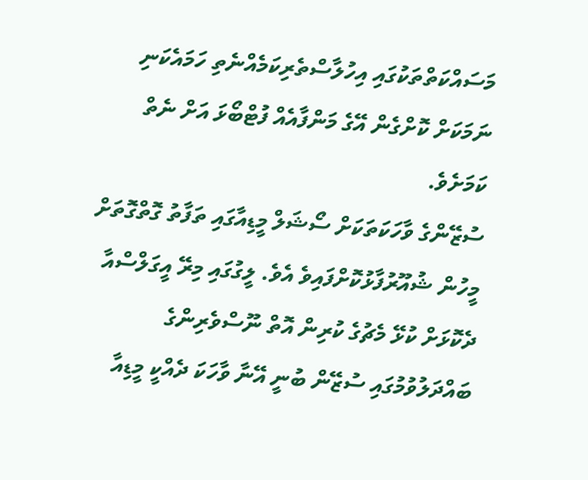މަސައްކަތްތަކުގައި އިހުލާސްތެރިކަމެއްނެތި ހަމައެކަނި ނަމަކަށް ކޮށްގެން އޭގެ މަންފާއެއް ފުޓްބޯޅަ އަށް ނެތް ކަމަށެވެ.
ސުޒޭންގެ ވާހަކަތަކަށް ސޯޝަލް މީޑިއާގައި ތަފާތު ގޮތްގޮތަށް މީހުން ޝުއޫރުފާޅުކޮށްފައިވެ އެވެ. ލީގުގައި މިރޭ އީގަލްސްއާ ދެކޮޅަށް ކުޅޭ މެޗުގެ ކުރިން އޮތް ނޫސްވެރިންގެ ބައްދަލުވުމުގައި ސުޒޭން ބުނީ އޭނާ ވާހަކަ ދެއްކީ މީޑިއާ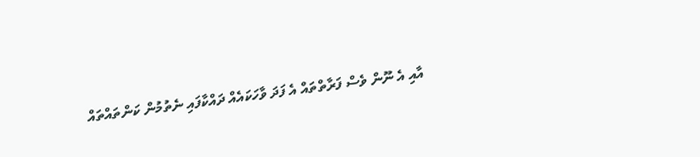އާއި އެ ނޫން ވެސް ފަރާތްތައް އެ ފަދަ ވާހަކައެއް ދައްކާފައި ނެތުމުން ކަންތައްތައް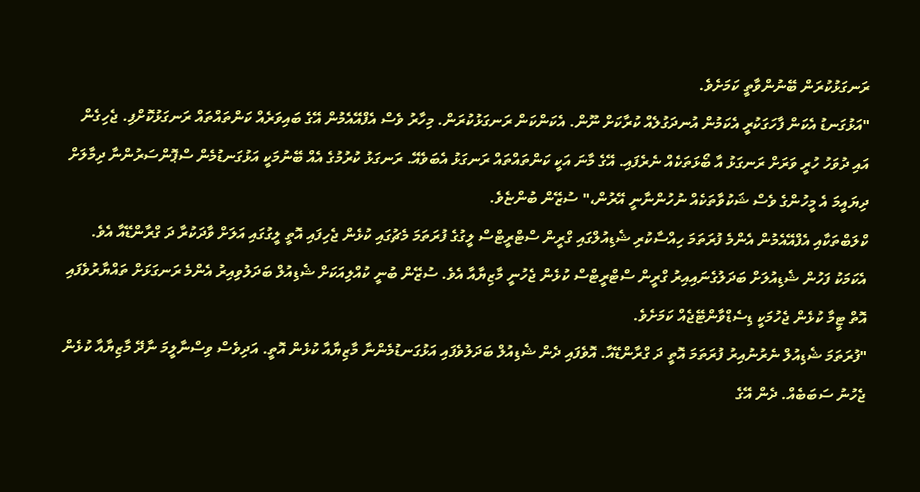ރަނގަޅުކުރަން ބޭނުންވާތީ ކަމަށެވެ.
"އަޅުގަނޑު އެކަން ފާހަގަކުރީ އެކަމުން އުނދަގުލެއް ކުރާކަށް ނޫން. އެކަންކަން ރަނގަޅުކުރަން. މިހާރު ވެސް އެފްއޭއެމުން އޭގެ ބައިވަރެއް ކަންތައްތައް ރަނގަޅުކޮށްފި. ޖެހިގެން އައި ދުވަހު ހުރީ ވަރަށް ރަނގަޅު އާ ބޯޅަތަކެއް ނެރެފައި. އޭގެ މާނަ އަކީ ކަންތައްތައް ރަނގަޅު އެބަވެއޭ. ރަނގަޅު ކުރުމުގެ އެއް ބޭނުމަކީ އަޅުގަނޑުމެން ސްޕޮންސަރުންނާ ދިމާލަށް ދިޔައީމަ އެ މީހުންގެ ވެސް ޝަކުވާތަކެއް ނުހުންނާނީ އޭރުން،" ސުޒޭން ބުންޏެވެ.
ކްލަބްތަކާއި އެފްއޭއެމުން އެންމެ ފުރަތަމަ ހިއްސާކުރި ޝެޑިއުލްގައި ގްރީން ސްޓްރީޓްސް ލީގުގެ ފުރަތަމަ މެޗުގައި ކުޅެން ޖެހިފައި އޮތީ ލީގުގައި އަލަށް ވާދަކުރާ ދަ ގްރާންޑޭއާ އެވެ. އެކަމަކު ފަހުން ޝެޑިއުލަށް ބަދަލުގެނައިއިރު ގްރީން ސްޓްރީޓްސް ކުޅެން ޖެހުނީ މާޒިޔާއާ އެވެ. ސުޒޭން ބުނީ ކުއްލިއަކަށް ޝެޑިއުލް ބަދަލުވިއިރު އެންމެ ރަނގަޅަށް ތައްޔާރުވެފައި އޮތް ޓީމާ ކުޅެން ޖެހުމަކީ ޑިސެޑްވާންޓޭޖެއް ކަމަށެވެ.
"ފުރަތަމަ ޝެޑިއުލް ނެރުނުއިރު ފުރަތަމަ އޮތީ ދަ ގްރާންޑޭއާ. އޮވެފައި ދެން ޝެޑިއުލް ބަދަލުވެފައި އަޅުގަނޑުމެންނާ މާޒިޔާއާ ކުޅެން އޮތީ. އަދިވެސް ވިސްނާލީމަ ނާދޭ މާޒިޔާއާ ކުޅެން ޖެހުނު ސަބަބެއް. ދެން އޭގެ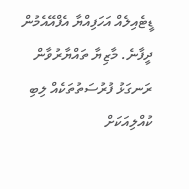ޑީޓެއިލެއް އަހަފިއްޔާ އެފްއޭއެމުން ދީފާނެ. މާޒިޔާ ތައްޔާރުވާން ރަނގަޅު ފުރުސަތުތަކެއް ލިބި ކުއްލިއަކަށް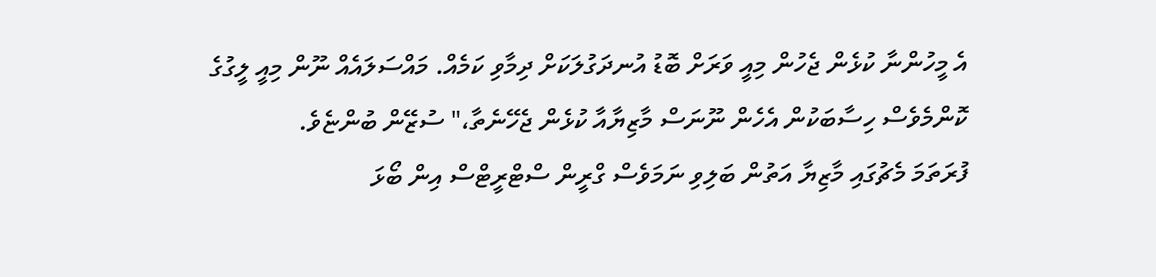އެ މީހުންނާ ކުޅެން ޖެހުން މިއީ ވަރަށް ބޮޑު އުނދަގުލަކަށް ދިމާވި ކަމެއް. މައްސަލައެއް ނޫން މިއީ ލީގުގެ ކޮންމެވެސް ހިސާބަކުން އެހެން ނޫނަސް މާޒިޔާއާ ކުޅެން ޖެހޭނެތާ،" ސުޒޭން ބުންޏެވެ.
ފުރަތަމަ މެޗުގައި މާޒިޔާ އަތުން ބަލިވި ނަމަވެސް ގްރީން ސްޓްރީޓްސް އިން ބޯޅަ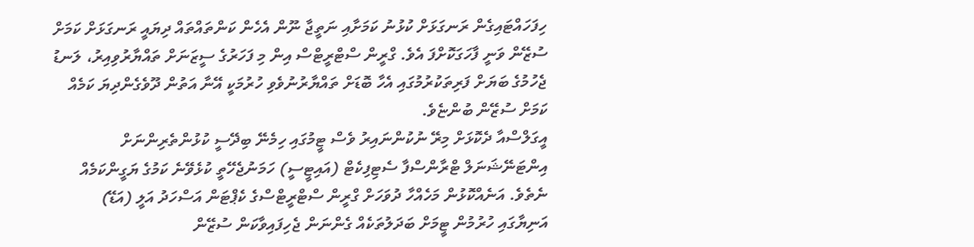ހިފަހައްޓައިގެން ރަނގަޅަށް ކުޅުނު ކަމަށާއި ނަތީޖާ ނޫން އެހެން ކަންތައްތައް ދިޔައީ ރަނގަޅަށް ކަމަށް ސުޒޭން ވަނީ ފާހަގަކޮށްފަ އެވެ. ގްރީން ސްޓްރީޓްސް އިން މި ފަހަރުގެ ސީޒަނަށް ތައްޔާރުވިއިރު، ލަނޑު ޖެހުމުގެ ބަޔަށް ފަރިތަކުރުމުގައި އެހާ ބޮޑަށް ތައްޔާރުނުވެވި ހުރުމަކީ އޭނާ އަތުން ދޫވެގެންދިޔަ ކަމެއް ކަމަށް ސުޒޭން ބުންޏެވެ.
އީގަލްސްއާ ދެކޮޅަށް މިރޭ ނުކުންނައިރު ވެސް ޓީމުގައި ހިމެނޭ ބިދޭސީ ކުޅުންތެރިންނަށް އިންޓަނޭޝަނަލް ޓްރާންސްފާ ސެޓިފިކެޓް (އައިޓީސީ) ހަމަނުޖެހޭތީ ކުޅެވޭނެ ކަމުގެ ޔަގީންކަމެއް ނެތެވެ. އަނެއްކޮޅުން މަހެއްހާ ދުވަހަށް ގްރީން ސްޓްރީޓްސްގެ ކެޕްޓަން އަސްހަދު އަލީ (އަޑޭ) އަނިޔާގައި ހުރުމުން ޓީމަށް ބަދަލުތަކެއް ގެންނަން ޖެހިފައިވާކަން ސުޒޭން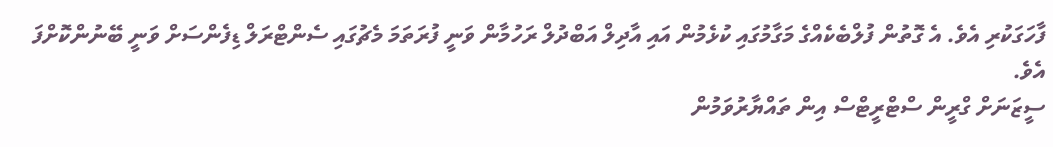ފާހަގަކުރި އެވެ. އެ ގޮތުން ފުލްބެކެއްގެ މަގާމުގައި ކުޅެމުން އައި އާދިލް އަބްދުލް ރަހުމާން ވަނީ ފުރަތަމަ މެޗުގައި ސެންޓްރަލް ޑިފެންސަށް ވަނީ ބޭނުންކޮށްފަ އެވެ.
ސީޒަނަށް ގްރީން ސްޓްރީޓްސް އިން ތައްޔާރުވަމުން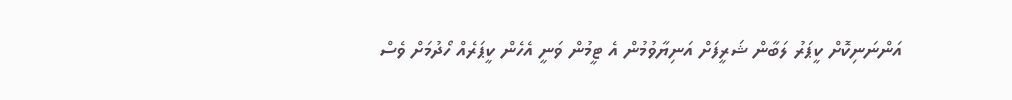އަންނަނިކޮށް ކީޕަރު ލަބާން ޝަރީފަށް އަނިޔާވުމުން އެ ޓީމުން ވަނީ އެހެން ކީޕަރެއް ހޯދުމަށް ވެސް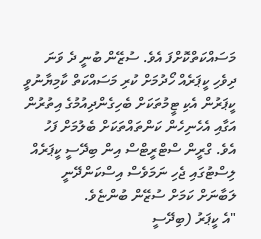މަސައްކަތްކޮށްފަ އެވެ. ސުޒޭން ބުނީ ދެ ވަނަ ދިވެހި ކީޕަރެއް ހޯދުމަށް ކުރި މަސައްކަތް ކާމިޔާނުވީ ކީޕަރުން އެކި ޓީމުތަކަށް ބެހިގެންދިއުމުގެ އިތުރުން އަގާއި އެހެނިހެން ކަންތައްތަކަށް ބެލުމަށް ފަހު އެވެ. ގްރީން ސްޓްރީޓްސް އިން ބިދޭސީ ކީޕަރެއް ލިސްޓުގައި ޖެހި ނަމަވެސް އިސްކަންދޭނީ ލަބާނަށް ކަމަށް ސުޒޭން ބުންޏެވެ.
"އެ ކީޕަރު (ބިދޭސީ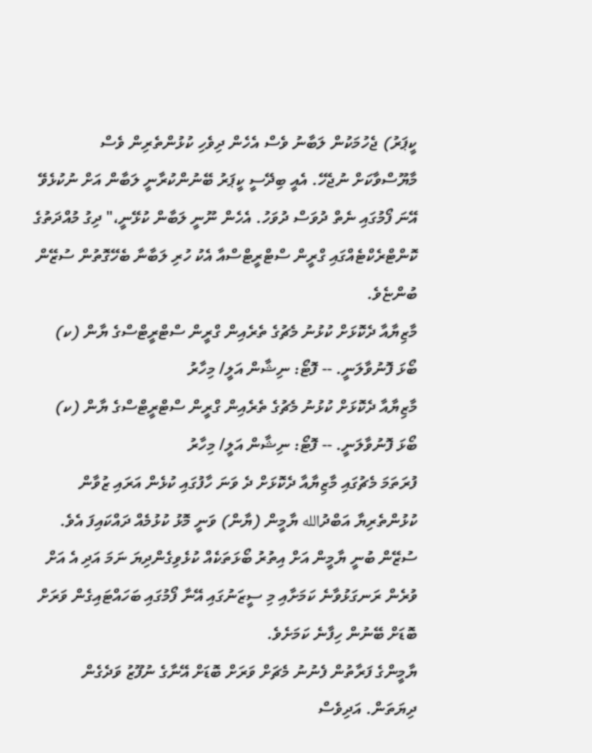ކީޕަރު) ޖެހުމަކުން ލަބާނު ވެސް އެހެން ދިވެހި ކުޅުންތެރިން ވެސް މާޔޫސްވާކަށް ނުޖެހޭ. އެއީ ބިދޭސީ ކީޕަރު ބޭނުންކުރާނީ ލަބާން އަށް ނުކުޅެވޭ އޭނަ ފޯމުގައި ނެތް ދުވަސް ދުވަހު. އެހެން ނޫނީ ލަބާން ކުޅޭނީ،" ދިގު މުއްދަތުގެ ކޮންޓްރެކްޓެއްގައި ގްރީން ސްޓްރީޓްސްއާ އެކު ހުރި ލަބާނާ ބެހޭގޮތުން ސުޒޭން ބުންޏެވެ.
މާޒިޔާއާ ދެކޮޅަށް ކުޅުނު މެޗުގެ ތެރެއިން ގްރީން ސްޓްރީޓްސްގެ ޔާން (ކ) ބޯޅަ ފޮނުވާލަނީ. -- ފޮޓޯ: ނިޝާން އަލީ/ މިހާރު
މާޒިޔާއާ ދެކޮޅަށް ކުޅުނު މެޗުގެ ތެރެއިން ގްރީން ސްޓްރީޓްސްގެ ޔާން (ކ) ބޯޅަ ފޮނުވާލަނީ. -- ފޮޓޯ: ނިޝާން އަލީ/ މިހާރު
ފުރަތަމަ މެޗުގައި މާޒިޔާއާ ދެކޮޅަށް ދެ ވަނަ ހާފުގައި ކުޅެން އަރައި ޒުވާން ކުޅުންތެރިޔާ އަބްދުالله ޔާމީން (ޔާން) ވަނީ މޮޅު ކުޅުމެއް ދައްކައިފަ އެވެ. ސުޒޭން ބުނީ ޔާމީން އަށް އިތުރު ބޯޅަތަކެއް ކުޅެވިގެންދިޔަ ނަމަ އަދި އެ އަށް ވުރެން ރަނގަޅުވާނެ ކަމަށާއި މި ސީޒަނުގައި އޭނާ ފޯމުގައި ބަހައްޓައިގެން ވަރަށް ބޮޑަށް ބޭނުން ހިފާނެ ކަމަށެވެ.
ޔާމީންގެ ފަރާތުން ފެނުނު މެޗަށް ވަރަށް ބޮޑަށް އޭނާގެ ނުފޫޒު ވަދެގެން ދިޔަތަން. އަދިވެސް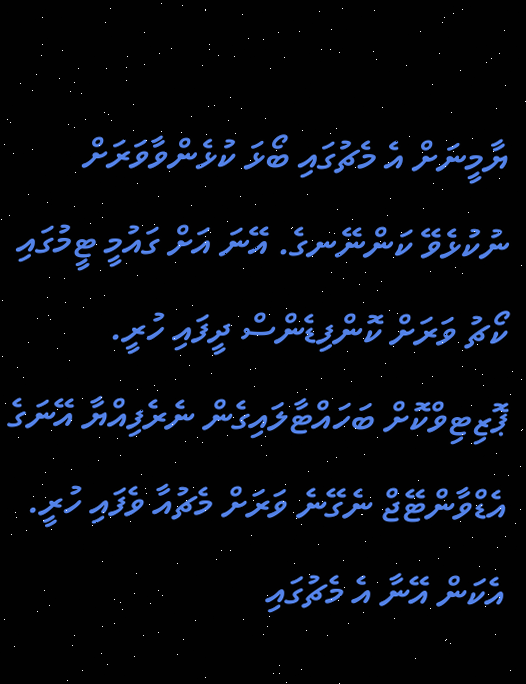ޔާމީނަށް އެ މެޗުގައި ބޯޅަ ކުޅެންވާވަރަށް ނުކުޅެވޭ ކަންނޭނގެ. އޭނަ އަށް ގައުމީ ޓީމުގައި ކޯޗު ވަރަށް ކޮންފިޑެންސް ދީފައި ހުރީ. ޕޮޒިޓިވްކޮށް ބަހައްޓާލައިގެން ނެރެފިއްޔާ އޭނަގެ އެޑްވާންޓޭޖް ނެގޭނެ ވަރަށް މެޗުއާ ވެފައި ހުރީ. އެކަން އޭނާ އެ މެޗުގައި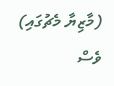(މާޒިޔާ މެޗުގައި) ވެސް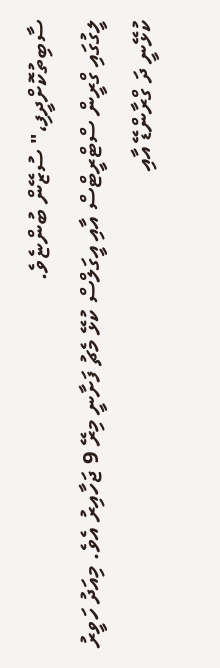ސާބިތުކޮށްދީފި،" ސުޒޭން ބުންޏެވެ.
ލީގުގައި ގްރީން ސްޓްރީޓްސް އާއި އީގަލްސް ކުޅޭ މެޗު ފަށާނީ މިރޭ 9 ޖަހާއިރު އެވެ. މިއަދު ހަވީރު ކުޅޭނީ ދަ ގްރާންޑޭ އާއި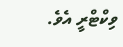ވިކްޓްރީ އެވެ.